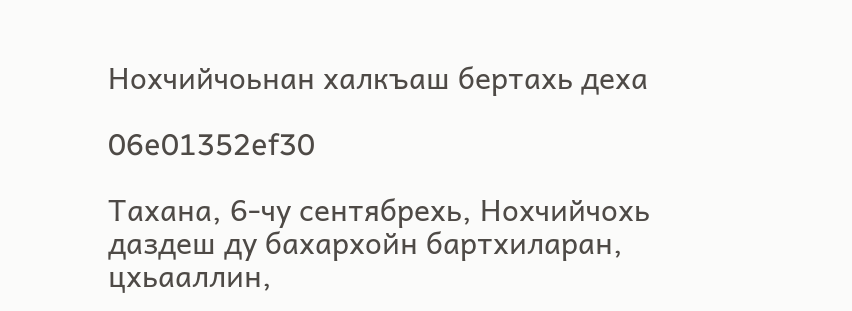Нохчийчоьнан халкъаш бертахь деха

06e01352ef30

Тахана, 6-чу сентябрехь, Нохчийчохь даздеш ду бахархойн бартхиларан, цхьааллин,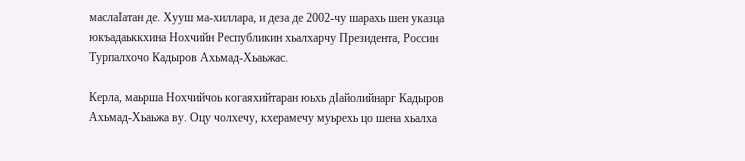маслаIатан де. Хууш ма-хиллара, и деза де 2002-чу шарахь шен указца юкъадаьккхина Нохчийн Республикин хьалхарчу Президента, Россин  Турпалхочо Кадыров Ахьмад-Хьаьжас.

Керла, маьрша Нохчийчоь когаяхийтаран юьхь дIайолийнарг Кадыров Ахьмад-Хьаьжа ву. Оцу чолхечу, кхерамечу муьрехь цо шена хьалха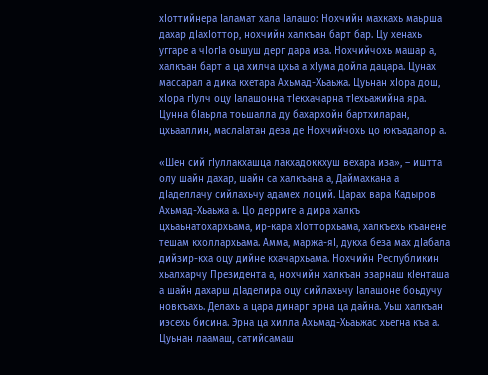хIоттийнера Iаламат хала Iалашо: Нохчийн махкахь маьрша дахар дIахIоттор, нохчийн халкъан барт бар. Цу хенахь уггаре а чIогIа оьшуш дерг дара иза. Нохчийчохь машар а, халкъан барт а ца хилча цхьа а хIума дойла дацара. Цунах массарал а дика кхетара Ахьмад-Хьаьжа. Цуьнан хIора дош, хIора гIулч оцу Iалашонна тIекхачарна тIехьажийна яра. Цунна бIаьрла тоьшалла ду бахархойн бартхиларан, цхьааллин, маслаIатан деза де Нохчийчохь цо юкъадалор а.

«Шен сий гIуллакхашца лакхадоккхуш вехара иза», – иштта олу шайн дахар, шайн са халкъана а, Даймахкана а дIаделлачу сийлахьчу адамех лоций. Царах вара Кадыров Ахьмад-Хьаьжа а. Цо дерриге а дира халкъ цхьаьнатохархьама, ир-кара хIотторхьама, халкъехь къанене тешам кхоллархьама. Амма, маржа-яI, дукха беза мах дIабала дийзир-кха оцу дийне кхачархьама. Нохчийн Республикин хьалхарчу Президента а, нохчийн халкъан эзарнаш кIенташа а шайн дахарш дIаделира оцу сийлахьчу Iалашоне боьдучу новкъахь. Делахь а цара динарг эрна ца дайна. Уьш халкъан иэсехь бисина. Эрна ца хилла Ахьмад-Хьаьжас хьегна къа а. Цуьнан лаамаш, сатийсамаш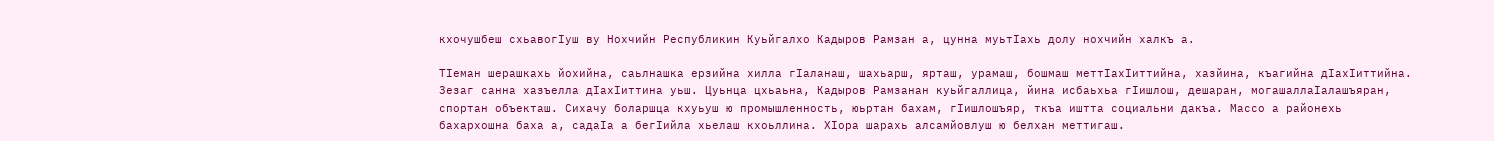кхочушбеш схьавогIуш ву Нохчийн Республикин Куьйгалхо Кадыров Рамзан а, цунна муьтIахь долу нохчийн халкъ а.

ТIеман шерашкахь йохийна, саьлнашка ерзийна хилла гIаланаш, шахьарш, ярташ, урамаш, бошмаш меттIахIиттийна, хазйина, къагийна дIахIиттийна. Зезаг санна хазъелла дIахIиттина уьш. Цуьнца цхьаьна, Кадыров Рамзанан куьйгаллица, йина исбаьхьа гIишлош, дешаран, могашаллаIалашъяран, спортан объекташ. Сихачу боларшца кхуьуш ю промышленность, юьртан бахам, гIишлошъяр, ткъа иштта социальни дакъа. Массо а районехь бахархошна баха а, садаIа а бегIийла хьелаш кхоьллина. ХIора шарахь алсамйовлуш ю белхан меттигаш.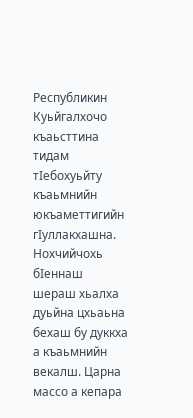Республикин Куьйгалхочо къаьсттина тидам тIебохуьйту къаьмнийн юкъаметтигийн гIуллакхашна. Нохчийчохь бIеннаш шераш хьалха дуьйна цхьаьна бехаш бу дуккха а къаьмнийн векалш. Царна массо а кепара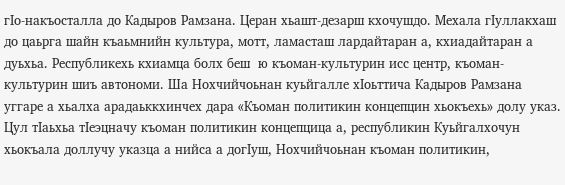гIо-накъосталла до Кадыров Рамзана. Церан хьашт-дезарш кхочушдо. Мехала гIуллакхаш до цаьрга шайн къаьмнийн культура, мотт, ламасташ лардайтаран а, кхиадайтаран а дуьхьа. Республикехь кхиамца болх беш  ю къоман-культурин исс центр, къоман-культурин шиъ автономи. Ша Нохчийчоьнан куьйгалле хIоьттича Кадыров Рамзана уггаре а хьалха арадаьккхинчех дара «Къоман политикин концепцин хьокъехь» долу указ. Цул тIаьхьа тIеэцначу къоман политикин концепцица а, республикин Куьйгалхочун хьокъала доллучу указца а нийса а догIуш, Нохчийчоьнан къоман политикин,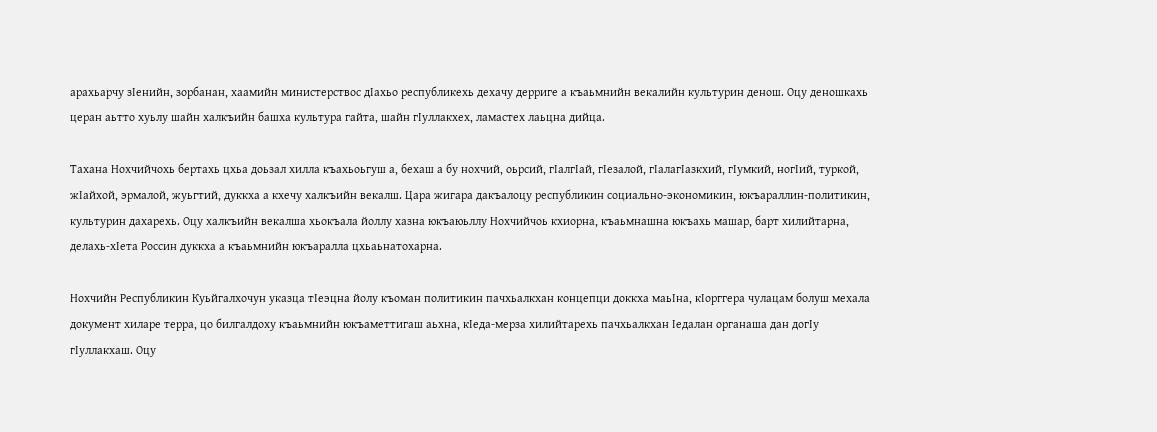арахьарчу зIенийн, зорбанан, хаамийн министерствос дIахьо республикехь дехачу дерриге а къаьмнийн векалийн культурин денош. Оцу деношкахь церан аьтто хуьлу шайн халкъийн башха культура гайта, шайн гIуллакхех, ламастех лаьцна дийца.

Тахана Нохчийчохь бертахь цхьа доьзал хилла къахьоьгуш а, бехаш а бу нохчий, оьрсий, гIалгIай, гIезалой, гIалагIазкхий, гIумкий, ногIий, туркой, жIайхой, эрмалой, жуьгтий, дуккха а кхечу халкъийн векалш. Цара жигара дакъалоцу республикин социально-экономикин, юкъараллин-политикин, культурин дахарехь. Оцу халкъийн векалша хьокъала йоллу хазна юкъаюьллу Нохчийчоь кхиорна, къаьмнашна юкъахь машар, барт хилийтарна, делахь-хIета Россин дуккха а къаьмнийн юкъаралла цхьаьнатохарна.

Нохчийн Республикин Куьйгалхочун указца тIеэцна йолу къоман политикин пачхьалкхан концепци доккха маьIна, кIорггера чулацам болуш мехала документ хиларе терра, цо билгалдоху къаьмнийн юкъаметтигаш аьхна, кIеда-мерза хилийтарехь пачхьалкхан Iедалан органаша дан догIу гIуллакхаш. Оцу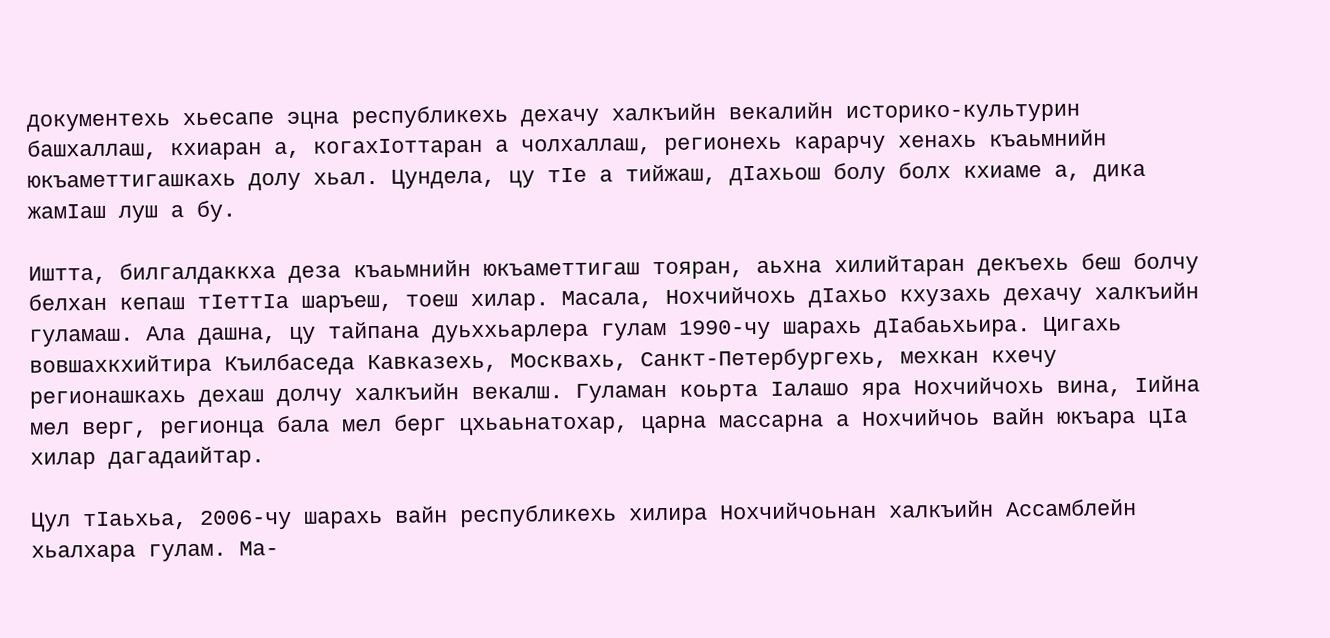документехь хьесапе эцна республикехь дехачу халкъийн векалийн историко-культурин башхаллаш, кхиаран а, когахIоттаран а чолхаллаш, регионехь карарчу хенахь къаьмнийн юкъаметтигашкахь долу хьал. Цундела, цу тIе а тийжаш, дIахьош болу болх кхиаме а, дика жамIаш луш а бу.

Иштта, билгалдаккха деза къаьмнийн юкъаметтигаш тояран, аьхна хилийтаран декъехь беш болчу белхан кепаш тIеттIа шаръеш, тоеш хилар. Масала, Нохчийчохь дIахьо кхузахь дехачу халкъийн гуламаш. Ала дашна, цу тайпана дуьххьарлера гулам 1990-чу шарахь дIабаьхьира. Цигахь вовшахкхийтира Къилбаседа Кавказехь, Москвахь, Санкт-Петербургехь, мехкан кхечу регионашкахь дехаш долчу халкъийн векалш. Гуламан коьрта Iалашо яра Нохчийчохь вина, Iийна мел верг, регионца бала мел берг цхьаьнатохар, царна массарна а Нохчийчоь вайн юкъара цIа хилар дагадаийтар.

Цул тIаьхьа, 2006-чу шарахь вайн республикехь хилира Нохчийчоьнан халкъийн Ассамблейн хьалхара гулам. Ма-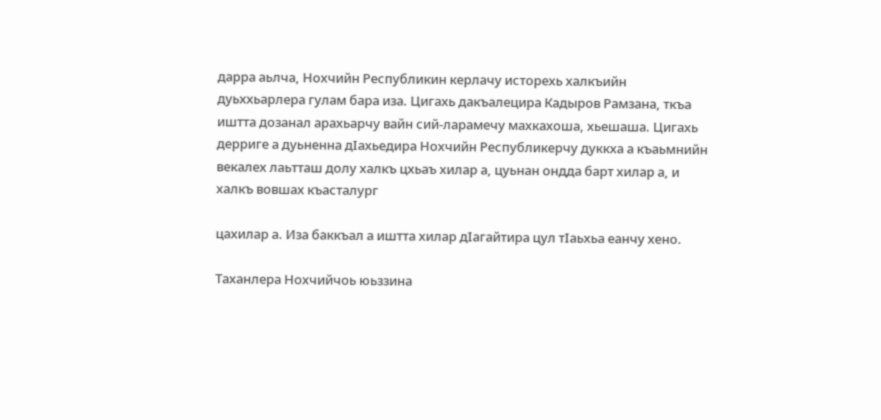дарра аьлча, Нохчийн Республикин керлачу исторехь халкъийн дуьххьарлера гулам бара иза. Цигахь дакъалецира Кадыров Рамзана, ткъа иштта дозанал арахьарчу вайн сий-ларамечу махкахоша, хьешаша. Цигахь дерриге а дуьненна дIахьедира Нохчийн Республикерчу дуккха а къаьмнийн векалех лаьтташ долу халкъ цхьаъ хилар а, цуьнан ондда барт хилар а, и халкъ вовшах къасталург

цахилар а. Иза баккъал а иштта хилар дIагайтира цул тIаьхьа еанчу хено.

Таханлера Нохчийчоь юьззина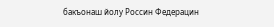бакъонаш йолу Россин Федерацин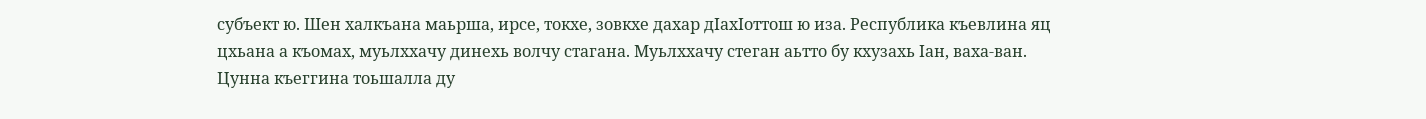субъект ю. Шен халкъана маьрша, ирсе, токхе, зовкхе дахар дIахIоттош ю иза. Республика къевлина яц цхьана а къомах, муьлххачу динехь волчу стагана. Муьлххачу стеган аьтто бу кхузахь Iан, ваха-ван. Цунна къеггина тоьшалла ду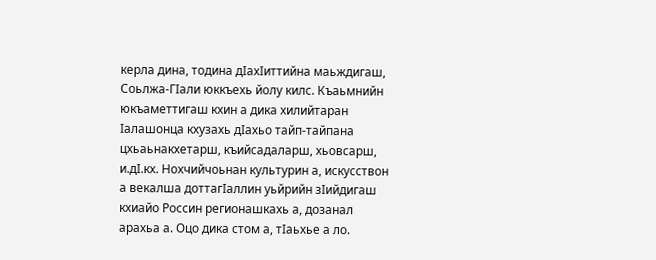керла дина, тодина дIахIиттийна маьждигаш, Соьлжа-ГIали юккъехь йолу килс. Къаьмнийн юкъаметтигаш кхин а дика хилийтаран Iалашонца кхузахь дIахьо тайп-тайпана цхьаьнакхетарш, къийсадаларш, хьовсарш, и.дI.кх. Нохчийчоьнан культурин а, искусствон а векалша доттагIаллин уьйрийн зIийдигаш кхиайо Россин регионашкахь а, дозанал арахьа а. Оцо дика стом а, тIаьхье а ло.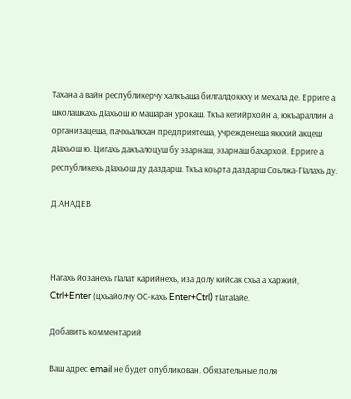Тахана а вайн республикерчу халкъаша билгалдоккху и мехала де. Ерриге а школашкахь дIахьош ю машаран урокаш. Ткъа кегийрхойн а, юкъараллин а организацеша, пачхьалкхан предприятеша, учрежденеша яккхий акцеш дIахьош ю. Цигахь дакъалоцуш бу эзарнаш, эзарнаш бахархой. Ерриге а республикехь дIахьош ду даздарш. Ткъа коьрта даздарш Соьлжа-ГIалахь ду.

Д.АНАДЕВ



Нагахь йозанехь гIалат карийнехь, иза долу кийсак схьа а харжий, Ctrl+Enter (цхьайолчу ОС-кахь Enter+Ctrl) тIатаIайе.

Добавить комментарий

Ваш адрес email не будет опубликован. Обязательные поля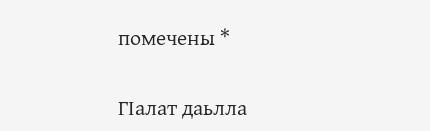помечены *

ГIалат даьлла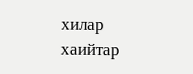хилар хаийтар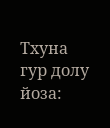Тхуна гур долу йоза: